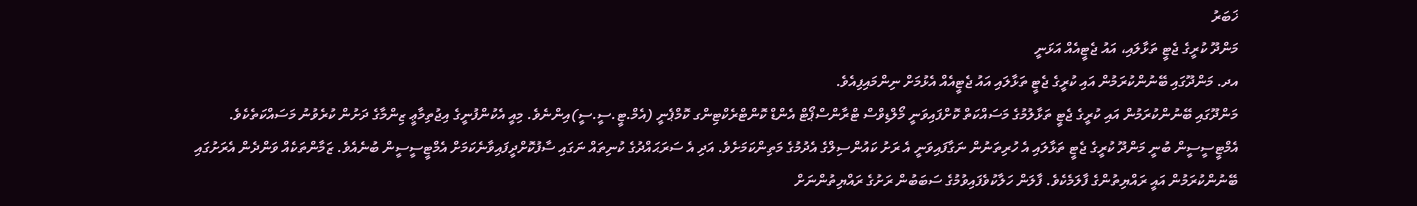ޚަބަރު
މަންދޫ ކުރީގެ ޖެޓީ ތަޅާލައި، އައު ޖެޓީއެއް އަޅަނީ
އދ. މަންދޫގައި ބޭނުންކުރަމުން އައި ކުރީގެ ޖެޓީ ތަޅާލައި އައު ޖެޓީއެއް އެޅުމަށް ނިންމައިފިއެވެ.
މަންދޫގައި ބޭނުންކުރަމުން އައި ކުރީގެ ޖެޓީ ތަޅާލުމުގެ މަސައްކަތް ކޮށްފައިވަނީ މޯލްޑިވްސް ޓްރާންސްޕޯޓް އެންޑް ކޮންޓްރެކްޓިންގ ކޮމްޕެނީ (އެމް.ޓީ.ސީ.ސީ)އިންނެވެ. މިއީ އެކުންފުނީގެ އިޖުތިމާޢީ ޒިންމާގެ ދަށުން ކުރެވުނު މަސައްކަތެކެވެ.
އެމްޓީސީސީން ބުނީ މަންދޫ ކުރީގެ ޖެޓީ ތަޅާލައި އެ ހުރިތަނުން ނަގާފައިވަނީ އެ ރަށު ކައުންސިލްގެ އެދުމުގެ މަތިންކަމަށެވެ. އަދި އެ ސަރަޙައްދުގެ ކުނިތައް ނަގައި ސާފުކޮށްދީފައިވާނެކަމަށް އެމްޓީސީސީން ބުނެއެވެ. ޒަމާންތަކެއް ވަންދެން އެރަށުގައި ބޭނުންކުރަމުން އައީ ރައްޔިތުންގެ ފާލަމެކެވެ. ފާލަން ހަލާކުވެފައިވުމުގެ ސަބަބުން ރަށުގެ ރައްޔިތުންނަށް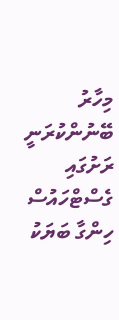މިހާރު ބޭނުންކުރަނީ ރަށުގައި ގެސްޓްހައުސް ހިންގާ ބަޔަކު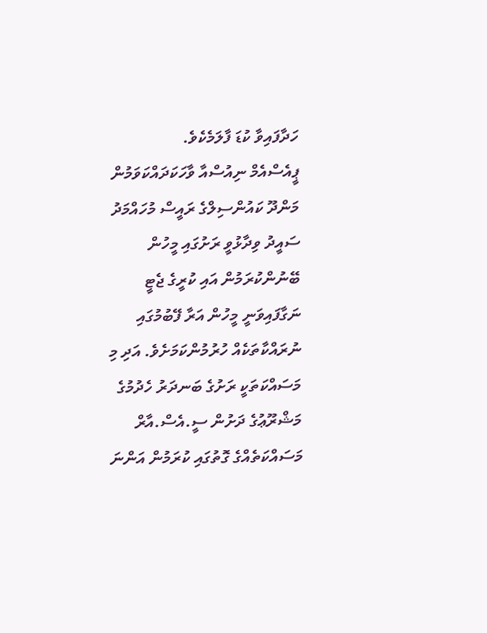ހަދާފައިވާ ކުޑަ ފާލަމެކެވެ.
ޕީއެސްއެމް ނިއުސްއާ ވާހަކަދައްކަވަމުން މަންދޫ ކައުންސިލްގެ ރައީސް މުހައްމަދު ސައީދު ވިދާޅުވީ ރަށުގައި މީހުން ބޭނުންކުރަމުން އައި ކުރީގެ ޖެޓީ ނަގާފައިވަނީ މީހުން އަރާ ފޭބުމުގައި ނުރައްކާތަކެއް ހުރުމުންކަމަށެވެ. އަދި މި މަސައްކަތަކީ ރަށުގެ ބަނދަރު ހެދުމުގެ މަޝްރޫޢުގެ ދަށުން ސީ.އެސް.އާރް މަސައްކަތެއްގެ ގޮތުގައި ކުރަމުން އަންނަ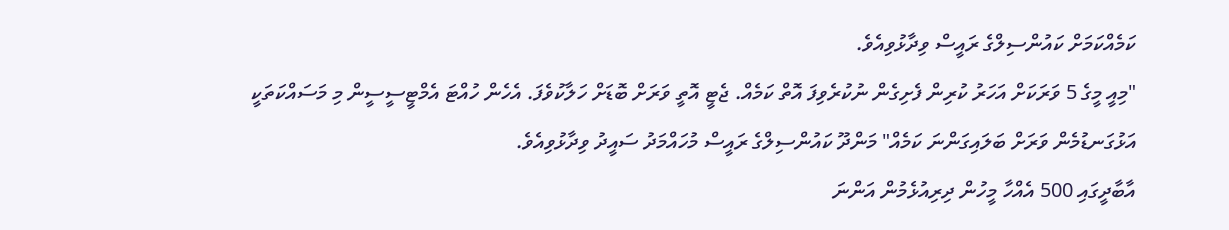ކަމެއްކަމަށް ކައުންސިލްގެ ރައީސް ވިދާޅުވިއެވެ.
"މިއީ މީގެ 5 ވަރަކަށް އަހަރު ކުރިން ފެށިގެން ނުކުރެވިފަ އޮތް ކަމެއް. ޖެޓީ އޮތީ ވަރަށް ބޮޑަށް ހަލާކުވެފަ. އެހެން ހުއްޓަ އެމްޓީސީސީން މި މަސައްކަތަކީ އަޅުގަނޑުމެން ވަރަށް ބަލައިގަންނަ ކަމެއް" މަންދޫ ކައުންސިލްގެ ރައީސް މުހައްމަދު ސައީދު ވިދާޅުވިއެވެ.
އާބާދީގައި 500 އެއްހާ މީހުން ދިރިއުޅެމުން އަންނަ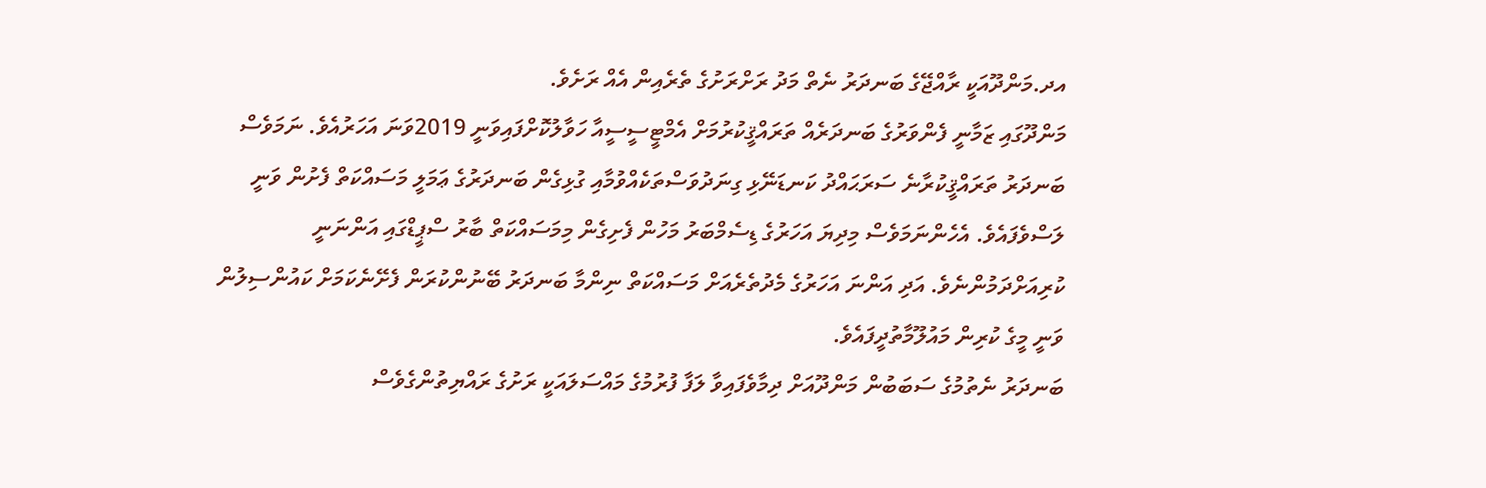އދ.މަންދޫއަކީ ރާއްޖޭގެ ބަނދަރު ނެތް މަދު ރަށްރަށުގެ ތެރެއިން އެއް ރަށެވެ.
މަންދޫގައި ޒަމާނީ ފެންވަރުގެ ބަނދަރެއް ތަރައްޤީކުރުމަށް އެމްޓީސީސީއާ ހަވާލުކޮށްފައިވަނީ 2019ވަނަ އަހަރުއެވެ. ނަމަވެސް ބަނދަރު ތަރައްޤީކުރާނެ ސަރަޙައްދު ކަނޑަނޭޅި ގިނަދުވަސްތަކެއްވުމާއި ގުޅިގެން ބަނދަރުގެ ޢަމަލީ މަސައްކަތް ފެށުން ވަނީ ލަސްވެފައެވެ. އެހެންނަމަވެސް މިދިޔަ އަހަރުގެ ޑިސެމްބަރު މަހުން ފެށިގެން މިމަސައްކަތް ބާރު ސްޕީޑްގައި އަންނަނީ ކުރިއަށްދަމުންނެވެ. އަދި އަންނަ އަހަރުގެ މެދުތެރެއަށް މަސައްކަތް ނިންމާ ބަނދަރު ބޭނުންކުރަން ފެށޭނެކަމަށް ކައުންސިލުން ވަނީ މީގެ ކުރިން މައުލޫމާތުދީފައެވެ.
ބަނދަރު ނެތުމުގެ ސަބަބުން މަންދޫއަށް ދިމާވެފައިވާ ލަފާ ފުރުމުގެ މައްސަލައަކީ ރަށުގެ ރައްޔިތުންގެވެސް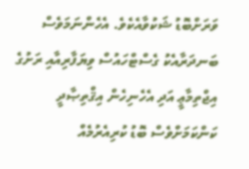ވަރަށްބޮޑު ޝަކުވާއެކެވެ. އެހެންނަމަވެސް ބަނދަރާއެކު ގެސްޓްހައުސް ވިޔަފާރިއާއި ރަށުގެ އިޖްތިމާޢީ އަދި އެހެނިހެން އިޤްތިޞާދީ ކަންކަމަށްވެސް ބޮޑު ކުރިއެރުމެއް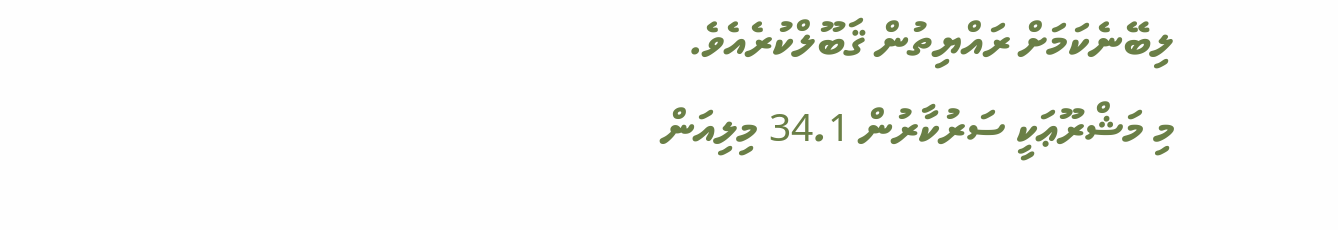ލިބޭނެކަމަށް ރައްޔިތުން ޤަބޫލްކުރެއެވެ.
މި މަޝްރޫޢަކީ ސަރުކާރުން 34.1 މިލިއަން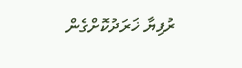ރުފިޔާ ޚަރަދުކޮށްގެން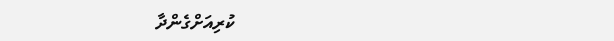ކުރިއަށްގެންދާ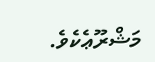މަޝްރޫޢެކެވެ.